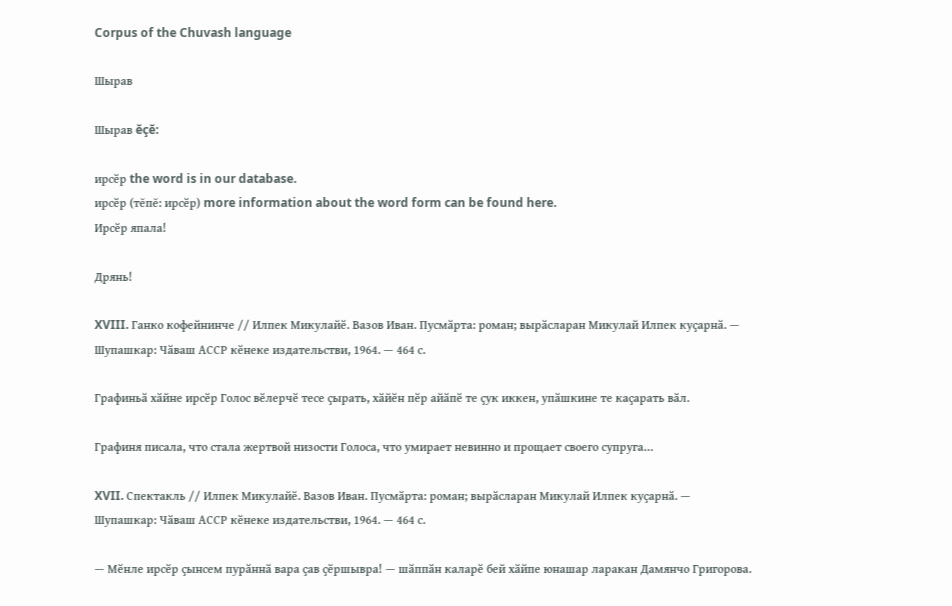Corpus of the Chuvash language

Шырав

Шырав ĕçĕ:

ирсӗр the word is in our database.
ирсӗр (тĕпĕ: ирсӗр) more information about the word form can be found here.
Ирсӗр япала!

Дрянь!

XVIII. Ганко кофейнинче // Илпек Микулайӗ. Вазов Иван. Пусмӑрта: роман; вырӑсларан Микулай Илпек куҫарнӑ. — Шупашкар: Чӑваш АССР кӗнеке издательстви, 1964. — 464 с.

Графиньӑ хӑйне ирсӗр Голос вӗлерчӗ тесе ҫырать, хӑйӗн пӗр айӑпӗ те ҫук иккен, упӑшкине те каҫарать вӑл.

Графиня писала, что стала жертвой низости Голоса, что умирает невинно и прощает своего супруга…

XVII. Спектакль // Илпек Микулайӗ. Вазов Иван. Пусмӑрта: роман; вырӑсларан Микулай Илпек куҫарнӑ. — Шупашкар: Чӑваш АССР кӗнеке издательстви, 1964. — 464 с.

— Мӗнле ирсӗр ҫынсем пурӑннӑ вара ҫав ҫӗршывра! — шӑппӑн каларӗ бей хӑйпе юнашар ларакан Дамянчо Григорова.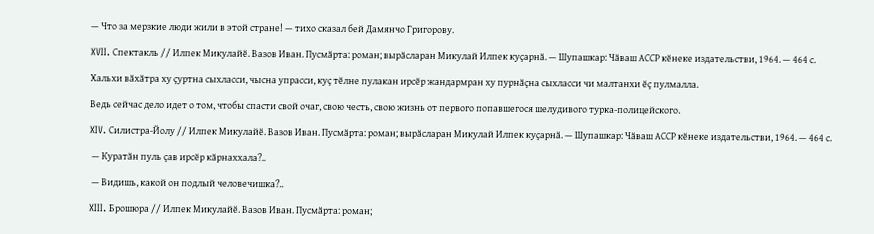— Что за мерзкие люди жили в этой стране! — тихо сказал бей Дамянчо Григорову.

XVII. Спектакль // Илпек Микулайӗ. Вазов Иван. Пусмӑрта: роман; вырӑсларан Микулай Илпек куҫарнӑ. — Шупашкар: Чӑваш АССР кӗнеке издательстви, 1964. — 464 с.

Хальхи вӑхӑтра ху ҫуртна сыхласси, чысна упрасси, куҫ тӗлне пулакан ирсӗр жандармран ху пурнӑҫна сыхласси чи малтанхи ӗҫ пулмалла.

Ведь сейчас дело идет о том, чтобы спасти свой очаг, свою честь, свою жизнь от первого попавшегося шелудивого турка-полицейского.

XIV. Силистра-Йолу // Илпек Микулайӗ. Вазов Иван. Пусмӑрта: роман; вырӑсларан Микулай Илпек куҫарнӑ. — Шупашкар: Чӑваш АССР кӗнеке издательстви, 1964. — 464 с.

 — Куратӑн пуль ҫав ирсӗр кӑрнаххала?..

 — Видишь, какой он подлый человечишка?..

XIII. Брошюра // Илпек Микулайӗ. Вазов Иван. Пусмӑрта: роман;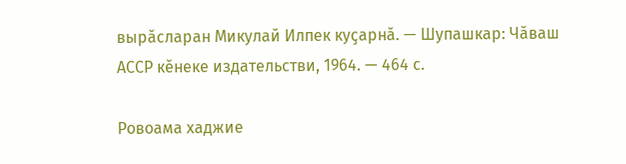вырӑсларан Микулай Илпек куҫарнӑ. — Шупашкар: Чӑваш АССР кӗнеке издательстви, 1964. — 464 с.

Ровоама хаджие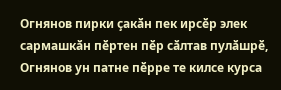Огнянов пирки ҫакӑн пек ирсӗр элек сармашкӑн пӗртен пӗр сӑлтав пулӑшрӗ, Огнянов ун патне пӗрре те килсе курса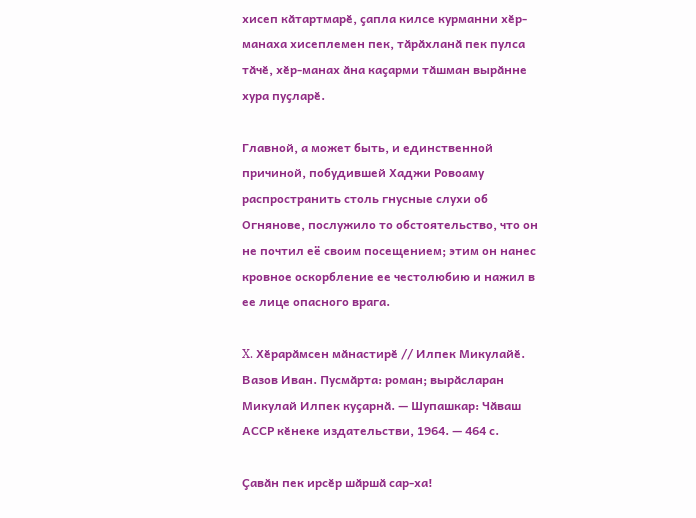хисеп кӑтартмарӗ, ҫапла килсе курманни хӗр-манаха хисеплемен пек, тӑрӑхланӑ пек пулса тӑчӗ, хӗр-манах ӑна каҫарми тӑшман вырӑнне хура пуҫларӗ.

Главной, а может быть, и единственной причиной, побудившей Хаджи Ровоаму распространить столь гнусные слухи об Огнянове, послужило то обстоятельство, что он не почтил её своим посещением; этим он нанес кровное оскорбление ее честолюбию и нажил в ее лице опасного врага.

X. Хӗрарӑмсен мӑнастирӗ // Илпек Микулайӗ. Вазов Иван. Пусмӑрта: роман; вырӑсларан Микулай Илпек куҫарнӑ. — Шупашкар: Чӑваш АССР кӗнеке издательстви, 1964. — 464 с.

Ҫавӑн пек ирсӗр шӑршӑ сар-ха!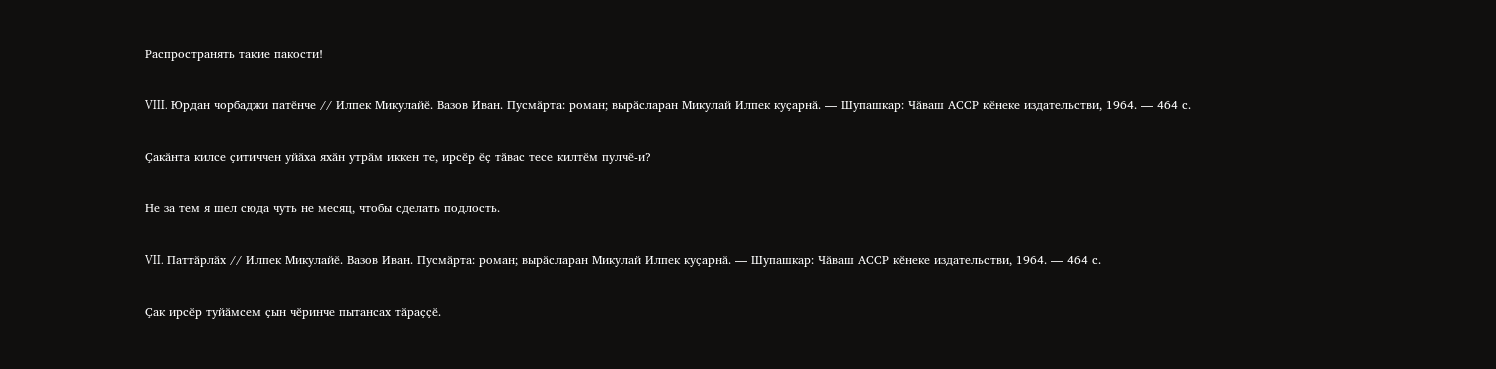Распространять такие пакости!

VIII. Юрдан чорбаджи патӗнче // Илпек Микулайӗ. Вазов Иван. Пусмӑрта: роман; вырӑсларан Микулай Илпек куҫарнӑ. — Шупашкар: Чӑваш АССР кӗнеке издательстви, 1964. — 464 с.

Ҫакӑнта килсе ҫитиччен уйӑха яхӑн утрӑм иккен те, ирсӗр ӗҫ тӑвас тесе килтӗм пулчӗ-и?

Не за тем я шел сюда чуть не месяц, чтобы сделать подлость.

VII. Паттӑрлӑх // Илпек Микулайӗ. Вазов Иван. Пусмӑрта: роман; вырӑсларан Микулай Илпек куҫарнӑ. — Шупашкар: Чӑваш АССР кӗнеке издательстви, 1964. — 464 с.

Ҫак ирсӗр туйӑмсем ҫын чӗринче пытансах тӑраҫҫӗ.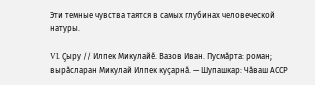Эти темные чувства таятся в самых глубинах человеческой натуры.

VI. Ҫыру // Илпек Микулайӗ. Вазов Иван. Пусмӑрта: роман; вырӑсларан Микулай Илпек куҫарнӑ. — Шупашкар: Чӑваш АССР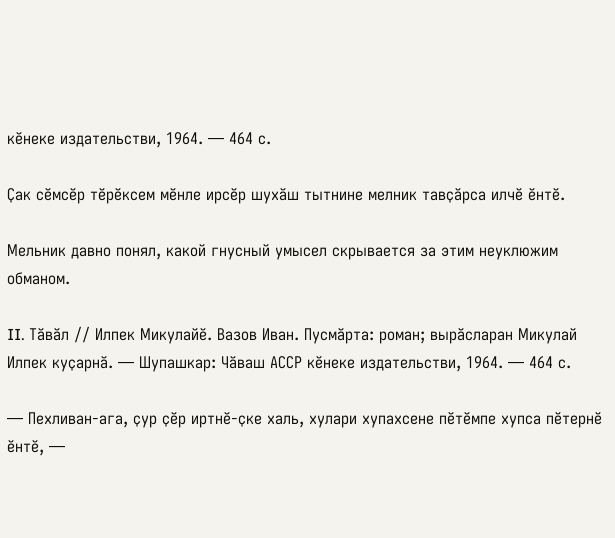кӗнеке издательстви, 1964. — 464 с.

Ҫак сӗмсӗр тӗрӗксем мӗнле ирсӗр шухӑш тытнине мелник тавҫӑрса илчӗ ӗнтӗ.

Мельник давно понял, какой гнусный умысел скрывается за этим неуклюжим обманом.

II. Тӑвӑл // Илпек Микулайӗ. Вазов Иван. Пусмӑрта: роман; вырӑсларан Микулай Илпек куҫарнӑ. — Шупашкар: Чӑваш АССР кӗнеке издательстви, 1964. — 464 с.

— Пехливан-ага, ҫур ҫӗр иртнӗ-ҫке халь, хулари хупахсене пӗтӗмпе хупса пӗтернӗ ӗнтӗ, —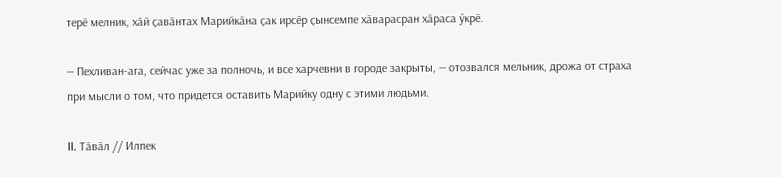терӗ мелник, хӑй ҫавӑнтах Марийкӑна ҫак ирсӗр ҫынсемпе хӑварасран хӑраса ӳкрӗ.

— Пехливан-ага, сейчас уже за полночь, и все харчевни в городе закрыты, — отозвался мельник, дрожа от страха при мысли о том, что придется оставить Марийку одну с этими людьми.

II. Тӑвӑл // Илпек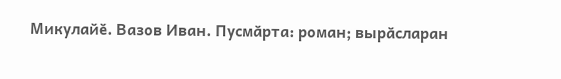Микулайӗ. Вазов Иван. Пусмӑрта: роман; вырӑсларан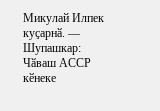Микулай Илпек куҫарнӑ. — Шупашкар: Чӑваш АССР кӗнеке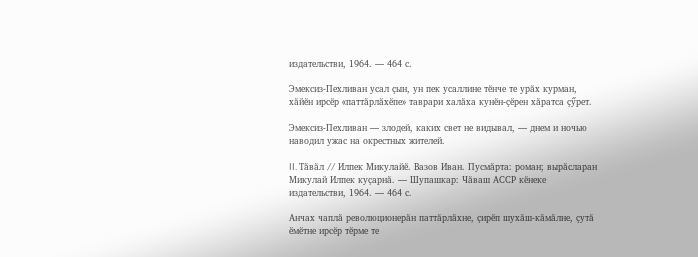издательстви, 1964. — 464 с.

Эмексиз-Пехливан усал ҫын, ун пек усаллине тӗнче те урӑх курман, хӑйӗн ирсӗр «паттӑрлӑхӗпе» таврари халӑха кунӗн-ҫӗрен хӑратса ҫӳрет.

Эмексиз-Пехливан — злодей, каких свет не видывал, — днем и ночью наводил ужас на окрестных жителей.

II. Тӑвӑл // Илпек Микулайӗ. Вазов Иван. Пусмӑрта: роман; вырӑсларан Микулай Илпек куҫарнӑ. — Шупашкар: Чӑваш АССР кӗнеке издательстви, 1964. — 464 с.

Анчах чаплӑ революционерӑн паттӑрлӑхне, ҫирӗп шухӑш-кӑмӑлне, ҫутӑ ӗмӗтне ирсӗр тӗрме те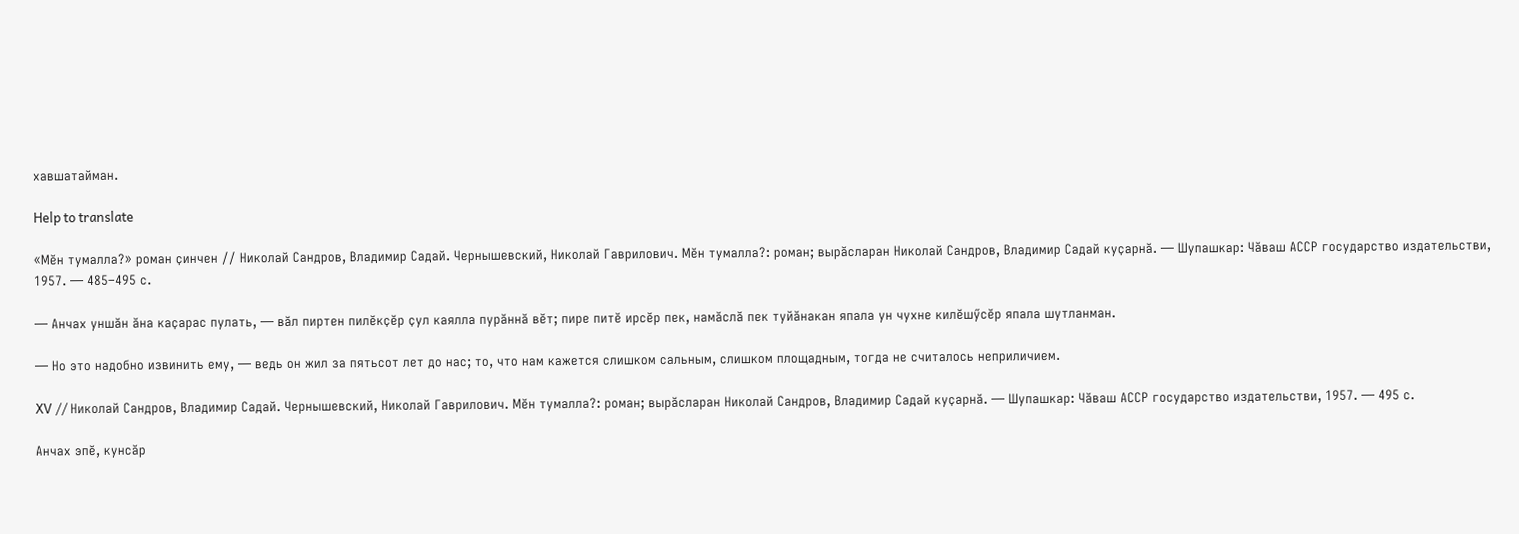хавшатайман.

Help to translate

«Мӗн тумалла?» роман ҫинчен // Николай Сандров, Владимир Садай. Чернышевский, Николай Гаврилович. Мӗн тумалла?: роман; вырӑсларан Николай Сандров, Владимир Садай куҫарнӑ. — Шупашкар: Чӑваш АССР государство издательстви, 1957. — 485–495 с.

— Анчах уншӑн ӑна каҫарас пулать, — вӑл пиртен пилӗкҫӗр ҫул каялла пурӑннӑ вӗт; пире питӗ ирсӗр пек, намӑслӑ пек туйӑнакан япала ун чухне килӗшӳсӗр япала шутланман.

— Но это надобно извинить ему, — ведь он жил за пятьсот лет до нас; то, что нам кажется слишком сальным, слишком площадным, тогда не считалось неприличием.

XV // Николай Сандров, Владимир Садай. Чернышевский, Николай Гаврилович. Мӗн тумалла?: роман; вырӑсларан Николай Сандров, Владимир Садай куҫарнӑ. — Шупашкар: Чӑваш АССР государство издательстви, 1957. — 495 с.

Анчах эпӗ, кунсӑр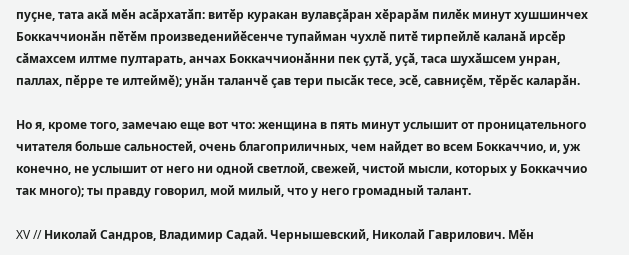пуҫне, тата акӑ мӗн асӑрхатӑп: витӗр куракан вулавҫӑран хӗрарӑм пилӗк минут хушшинчех Боккаччионӑн пӗтӗм произведенийӗсенче тупайман чухлӗ питӗ тирпейлӗ каланӑ ирсӗр сӑмахсем илтме пултарать, анчах Боккаччионӑнни пек ҫутӑ, уҫӑ, таса шухӑшсем унран, паллах, пӗрре те илтеймӗ); унӑн таланчӗ ҫав тери пысӑк тесе, эсӗ, савниҫӗм, тӗрӗс каларӑн.

Но я, кроме того, замечаю еще вот что: женщина в пять минут услышит от проницательного читателя больше сальностей, очень благоприличных, чем найдет во всем Боккаччио, и, уж конечно, не услышит от него ни одной светлой, свежей, чистой мысли, которых у Боккаччио так много); ты правду говорил, мой милый, что у него громадный талант.

XV // Николай Сандров, Владимир Садай. Чернышевский, Николай Гаврилович. Мӗн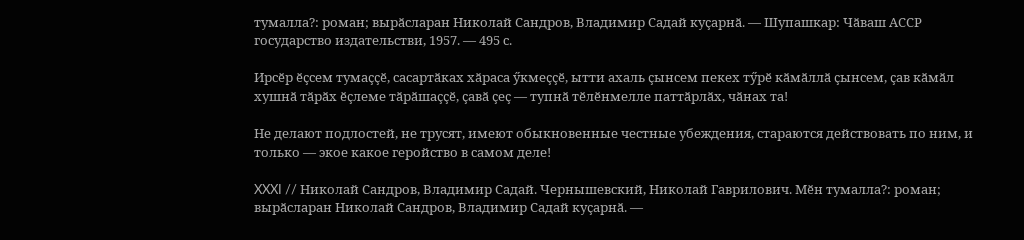тумалла?: роман; вырӑсларан Николай Сандров, Владимир Садай куҫарнӑ. — Шупашкар: Чӑваш АССР государство издательстви, 1957. — 495 с.

Ирсӗр ӗҫсем тумаҫҫӗ, сасартӑках хӑраса ӳкмеҫҫӗ, ытти ахаль ҫынсем пекех тӳрӗ кӑмӑллӑ ҫынсем, ҫав кӑмӑл хушнӑ тӑрӑх ӗҫлеме тӑрӑшаҫҫӗ, ҫавӑ ҫеҫ — тупнӑ тӗлӗнмелле паттӑрлӑх, чӑнах та!

Не делают подлостей, не трусят, имеют обыкновенные честные убеждения, стараются действовать по ним, и только — экое какое геройство в самом деле!

XXXI // Николай Сандров, Владимир Садай. Чернышевский, Николай Гаврилович. Мӗн тумалла?: роман; вырӑсларан Николай Сандров, Владимир Садай куҫарнӑ. —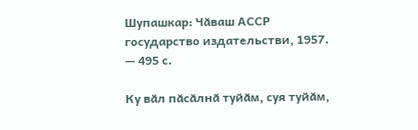Шупашкар: Чӑваш АССР государство издательстви, 1957. — 495 с.

Ку вӑл пӑсӑлнӑ туйӑм, суя туйӑм,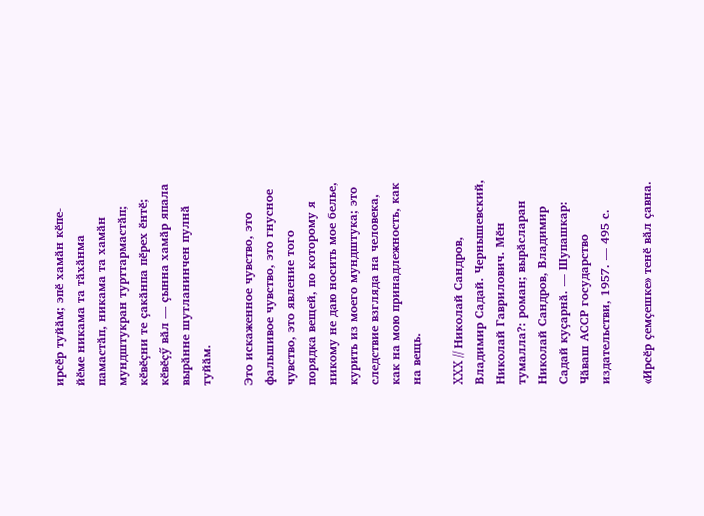ирсӗр туйӑм; эпӗ хамӑн кӗпе-йӗме никама та тӑхӑнма памастӑп, никама та хамӑн мундштукран турттармастӑп; кӗвӗҫни те ҫакӑнпа пӗрех ӗнтӗ; кӗвӗҫӳ вӑл — ҫынна хамӑр япала вырӑнне шутланинчен пулнӑ туйӑм.

Это искаженное чувство, это фальшивое чувство, это гнусное чувство, это явление того порядка вещей, по которому я никому не даю носить мое белье, курить из моего мундштука; это следствие взгляда на человека, как на мою принадлежность, как на вещь.

XXX // Николай Сандров, Владимир Садай. Чернышевский, Николай Гаврилович. Мӗн тумалла?: роман; вырӑсларан Николай Сандров, Владимир Садай куҫарнӑ. — Шупашкар: Чӑваш АССР государство издательстви, 1957. — 495 с.

«Ирсӗр ҫемҫешке» тенӗ вӑл ҫавна.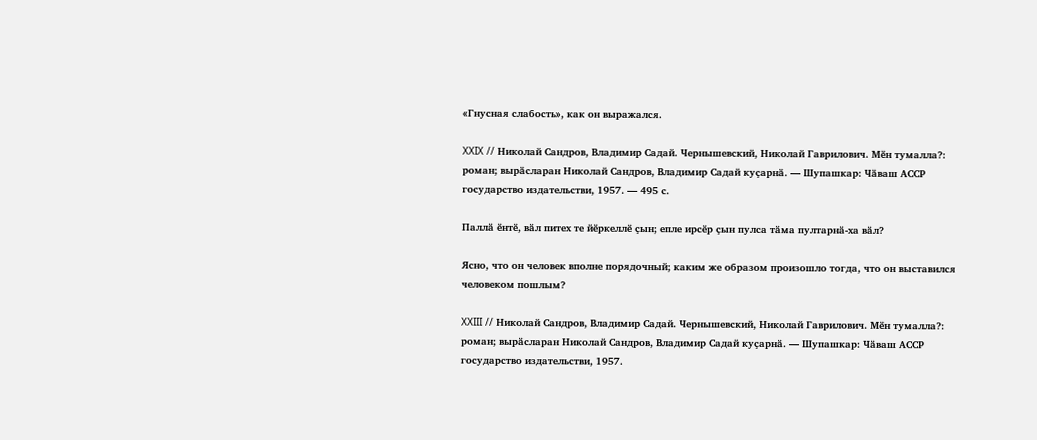«Гнусная слабость», как он выражался.

XXIX // Николай Сандров, Владимир Садай. Чернышевский, Николай Гаврилович. Мӗн тумалла?: роман; вырӑсларан Николай Сандров, Владимир Садай куҫарнӑ. — Шупашкар: Чӑваш АССР государство издательстви, 1957. — 495 с.

Паллӑ ӗнтӗ, вӑл питех те йӗркеллӗ ҫын; епле ирсӗр ҫын пулса тӑма пултарнӑ-ха вӑл?

Ясно, что он человек вполне порядочный; каким же образом произошло тогда, что он выставился человеком пошлым?

XXIII // Николай Сандров, Владимир Садай. Чернышевский, Николай Гаврилович. Мӗн тумалла?: роман; вырӑсларан Николай Сандров, Владимир Садай куҫарнӑ. — Шупашкар: Чӑваш АССР государство издательстви, 1957.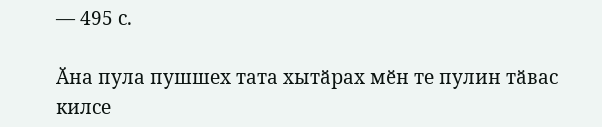— 495 с.

Ӑна пула пушшех тата хытӑрах мӗн те пулин тӑвас килсе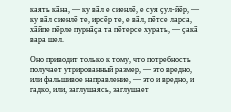каять кӑна, — ку вӑл е сиенлӗ, е суя ҫул-йӗр, — ку вӑл сиенлӗ те, ирсӗр те, е вӑл, пӗтсе ларса, хӑйпе пӗрле пурнӑҫа та пӗтерсе хурать, — ҫакӑ вара шел.

Оно приводит только к тому, что потребность получает утрированный размер, — это вредно, или фальшивое направление, — это и вредно, и гадко, или, заглушаясь, заглушает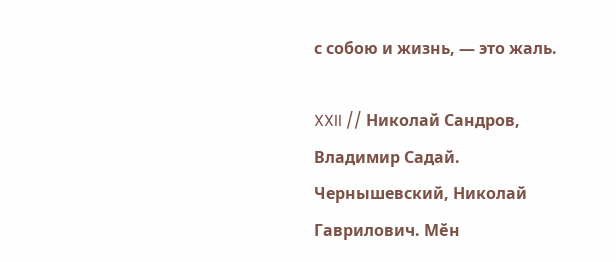с собою и жизнь, — это жаль.

XXII // Николай Сандров, Владимир Садай. Чернышевский, Николай Гаврилович. Мӗн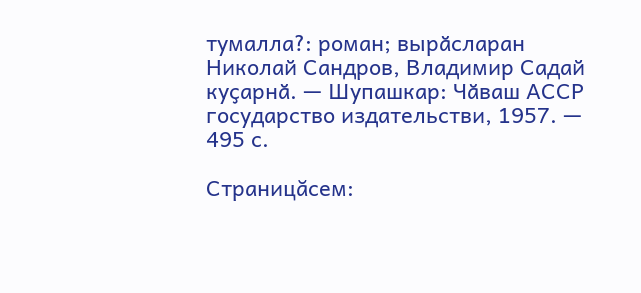тумалла?: роман; вырӑсларан Николай Сандров, Владимир Садай куҫарнӑ. — Шупашкар: Чӑваш АССР государство издательстви, 1957. — 495 с.

Страницăсем: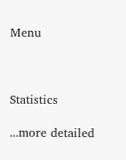Menu



Statistics

...more detailed